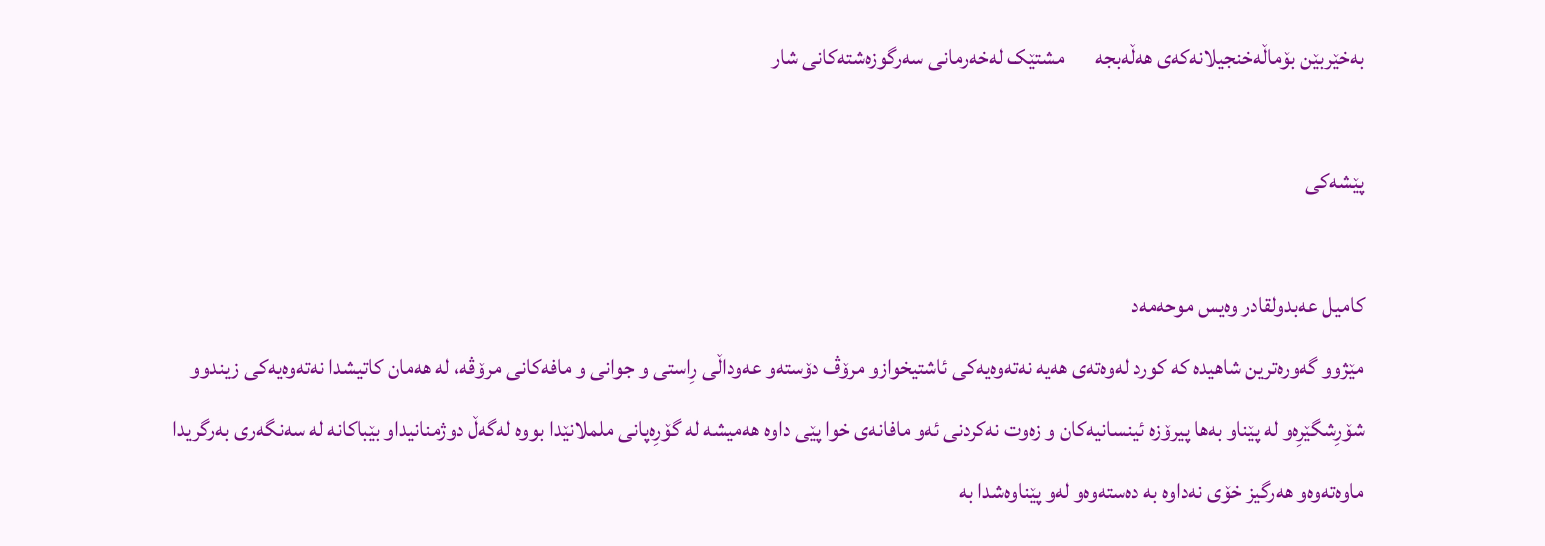به‌خێربێن بۆماڵه‌خنجیلانه‌که‌ی هه‌ڵه‌بجه‌       مشتێک له‌خه‌رمانی سه‌رگوزه‌شته‌کانی شار

پێشه‌كی

كامیل عه‌بدولقادر وه‌یس موحه‌مه‌د
مێژوو گه‌وره‌ترین شاهیده‌ كه‌ كورد له‌وه‌ته‌ی هه‌یه‌ نه‌ته‌وه‌یه‌كی ئاشتیخوازو مرۆڤ دۆسته‌و عه‌وداڵی رِاستی و جوانی و مافه‌كانی مرۆڤه‌، له‌ هه‌مان كاتیشدا نه‌ته‌وه‌یه‌كی زیندوو شۆرِشگێرِه‌و له‌ پێناو به‌ها پیرۆزه‌ ئینسانیه‌كان و زه‌وت نه‌كردنی ئه‌و مافانه‌ی خوا پێی داوه‌ هه‌میشه‌ له‌ گۆرِه‌پانی ململانێدا بووه‌ له‌گه‌ڵ دوژمنانیداو بێباكانه‌ له‌ سه‌نگه‌ری به‌رگریدا ماوه‌ته‌وه‌و هه‌رگیز خۆی نه‌داوه‌ به‌ ده‌سته‌وه‌و له‌و پێناوه‌شدا به‌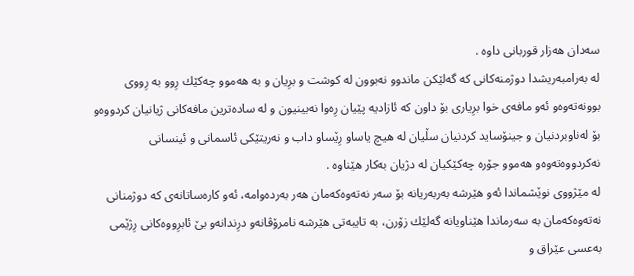سه‌دان هه‌زار قوربانی داوه‌ .
له‌ به‌رامبه‌ریشدا دوژمنه‌كانی كه‌ گه‌لێكن ماندوو نه‌بوون له‌ كوشت و برِیان و به‌ هه‌موو چه‌كێك رِوو به‌ رِووی بوونه‌ته‌وه‌و ئه‌و مافه‌ی خوا برِیاری بۆ داون كه‌ ئازادیه‌ پێیان رِه‌وا نه‌بینیون و له‌ ساده‌ترین مافه‌كانی ژیانیان كردووه‌و بۆ له‌ناوبردنیان و جینۆساید كردنیان سڵیان له‌ هیچ یاساو رِێساو داب و نه‌ریتێكی ئاسمانی و ئینسانی نه‌كردووه‌ته‌وه‌و هه‌موو جۆره‌ چه‌كێكیان له‌ دژیان به‌كار هێناوه‌ .
له‌ مێژووی نوێشماندا ئه‌و هێرشه‌ به‌ربه‌ریانه‌ بۆ سه‌ر نه‌ته‌وه‌كه‌مان هه‌ر به‌رده‌وامه‌، ئه‌و كاره‌ساتانه‌ی كه‌ دوژمنانی نه‌ته‌وه‌كه‌مان به‌ سه‌رماندا هێناویانه‌ گه‌لێك زۆرن، به‌ تایبه‌تی هێرشه‌ نامرۆڤانه‌و درِندانه‌و بێ ئابرِووه‌كانی رِژێمی به‌عسی عێراق و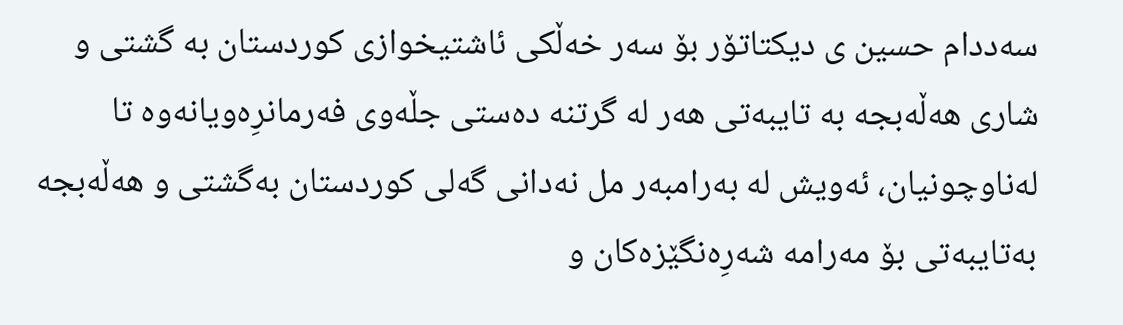سه‌ددام حسین ی دیكتاتۆر بۆ سه‌ر خه‌ڵكی ئاشتیخوازی كوردستان به‌ گشتی و شاری هه‌ڵه‌بجه‌ به‌ تایبه‌تی هه‌ر له‌ گرتنه‌ ده‌ستی جڵه‌وی فه‌رمانرِه‌ویانه‌وه‌ تا له‌ناوچونیان، ئه‌ویش له‌ به‌رامبه‌ر مل نه‌دانی گه‌لی كوردستان به‌گشتی و هه‌ڵه‌بجه‌ به‌تایبه‌تی بۆ مه‌رامه‌ شه‌رِه‌نگێزه‌كان و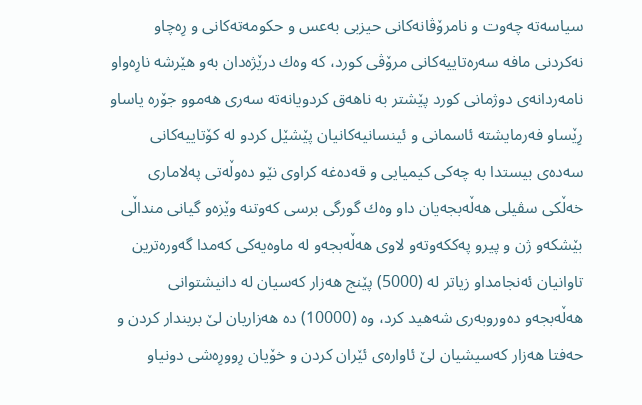سیاسه‌ته‌ چه‌وت و نامرۆڤانه‌كانی حیزبی به‌عس و حكومه‌ته‌كانی و رِه‌چاو نه‌كردنی مافه‌ سه‌ره‌تاییه‌كانی مرۆڤی كورد، كه‌ وه‌ك درێژه‌دان به‌و هێرشه‌ نارِه‌واو نامه‌ردانه‌ی دوژمانی كورد پێشتر به‌ ناهه‌ق كردویانه‌ته‌ سه‌ری هه‌موو جۆره‌ یاساو رِێساو فه‌رمایشته‌ ئاسمانی و ئینسانیه‌كانیان پێشێل كردو له‌ كۆتاییه‌كانی سه‌ده‌ی بیستدا به‌ چه‌كی كیمیایی و قه‌ده‌غه‌ كراوی نێو ده‌وڵه‌تی په‌لاماری خه‌ڵكی سڤیلی هه‌ڵه‌بجه‌یان داو وه‌ك گورگی برسی كه‌وتنه‌ وێزه‌و گیانی منداڵی بێشكه‌و ژن و پیرو په‌ككه‌وته‌و لاوی هه‌ڵه‌بجه‌و له‌ ماوه‌یه‌كی كه‌مدا گه‌وره‌ترین تاوانیان ئه‌نجامداو زیاتر له‌ (5000) پێنج هه‌زار كه‌سیان له‌ دانیشتوانی هه‌ڵه‌بجه‌و ده‌وروبه‌ری شه‌هید كرد، وه‌ (10000) ده‌ هه‌زاریان لێ بریندار كردن و حه‌فتا هه‌زار كه‌سیشیان لێ ئاواره‌ی ئێران كردن و خۆیان رِوورِه‌شی دونیاو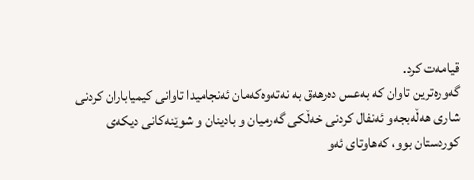قیامه‌ت كرد.
گه‌وره‌ترین تاوان كه‌ به‌عس ده‌رهه‌ق به‌ نه‌ته‌وه‌كه‌مان ئه‌نجامیدا تاوانی كیمیاباران كردنی شاری هه‌ڵه‌بجه‌و ئه‌نفال كردنی خه‌ڵكی گه‌رمیان و بادینان و شوێنه‌كانی دیكه‌ی كوردستان بوو، كه‌هاوتای ئه‌و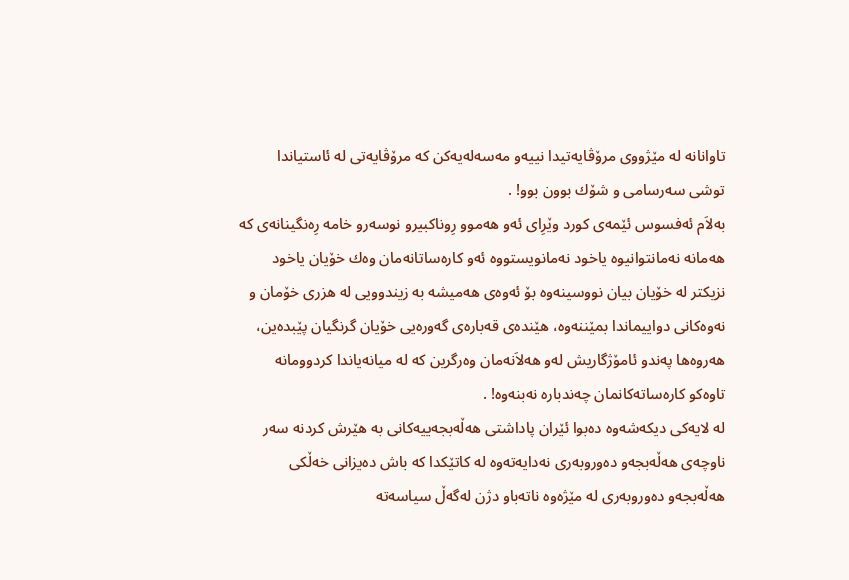تاوانانه‌ له‌ مێژووی مرۆڤایه‌تیدا نییه‌و مه‌سه‌له‌یه‌كن كه‌ مرۆڤایه‌تی له‌ ئاستیاندا توشی سه‌رسامی و شۆك بوون بوو! .
به‌لاَم ئه‌فسوس ئێمه‌ی كورد وێرِای ئه‌و هه‌موو رِوناكبیرو نوسه‌رو خامه‌ رِه‌نگینانه‌ی كه‌ هه‌مانه‌ نه‌مانتوانیوه‌ یاخود نه‌مانویستووه‌ ئه‌و كاره‌ساتانه‌مان وه‌ك خۆیان یاخود نزیكتر له‌ خۆیان بیان نووسینه‌وه‌ بۆ ئه‌وه‌ی هه‌میشه‌ به‌ زیندوویی له‌ هزری خۆمان و نه‌وه‌كانی دواییماندا بمێننه‌وه‌، هێنده‌ی قه‌باره‌ی گه‌وره‌یی خۆیان گرنگیان پێبده‌ین، هه‌روه‌ها په‌ندو ئامۆژگاریش له‌و هه‌لاَنه‌مان وه‌رگرین كه‌ له‌ میانه‌یاندا كردوومانه‌ تاوه‌كو كاره‌ساته‌كانمان چه‌ندباره‌ نه‌بنه‌وه‌! .
له‌ لایه‌كی دیكه‌شه‌وه‌ ده‌بوا ئێران پاداشتی هه‌ڵه‌بجه‌ییه‌كانی به‌ هێرش كردنه‌ سه‌ر ناوچه‌ی هه‌ڵه‌بجه‌و ده‌وروبه‌ری نه‌دایه‌ته‌وه‌ له‌ كاتێكدا كه‌ باش ده‌یزانی خه‌ڵكی هه‌ڵه‌بجه‌و ده‌وروبه‌ری له‌ مێژه‌وه‌ ناته‌باو دژن له‌گه‌ڵ سیاسه‌ته‌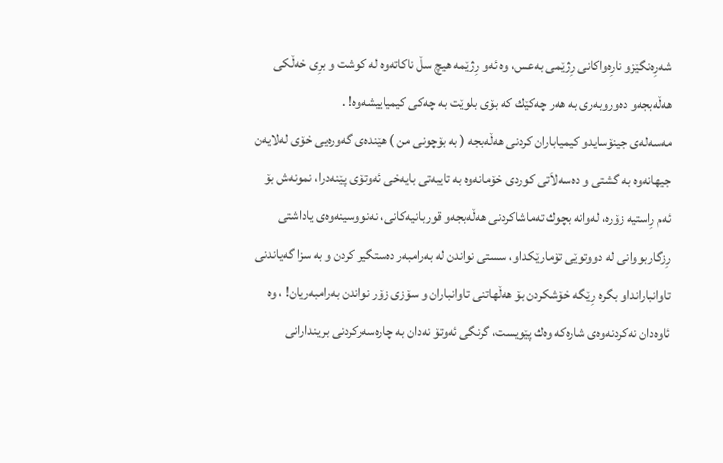شه‌رِه‌نگێزو نارِه‌واكانی رِژێمی به‌عس، وه‌ ئه‌و رِژێمه‌ هیچ سڵ ناكاته‌وه‌ له‌ كوشت و برِی خه‌ڵكی هه‌ڵه‌بجه‌و ده‌وروبه‌ری به‌ هه‌ر چه‌كێك كه‌ بۆی بلوێت به‌ چه‌كی كیمیاییشه‌وه‌! .
مه‌سه‌له‌ی جینۆسایدو كیمیاباران كردنی هه‌ڵه‌بجه‌ ( به‌ بۆچونی من ) هێنده‌ی گه‌وره‌یی خۆی له‌لایه‌ن جیهانه‌وه‌ به‌ گشتی و ده‌سه‌لاَتی كوردی خۆمانه‌وه‌ به‌ تایبه‌تی بایه‌خی ئه‌وتۆی پێنه‌درا، نمونه‌ش بۆ ئه‌م رِاستیه‌ زۆره‌، له‌وانه‌ بچوك ته‌ماشاكردنی هه‌ڵه‌بجه‌و قوربانیه‌كانی، نه‌نووسینه‌وه‌ی یاداشتی رِزگاربووانی له‌ دووتوێی تۆمارێكداو، سستی نواندن له‌ به‌رامبه‌ر ده‌ستگیر كردن و به‌ سزا گه‌یاندنی تاوانبارانداو بگره‌ رِێگه‌ خۆشكردن بۆ هه‌ڵهاتنی تاوانباران و سۆزی زۆر نواندن به‌رامبه‌ریان! ، وه‌ ئاوه‌دان نه‌كردنه‌وه‌ی شاره‌كه‌ وه‌ك پێویست، گرنگی ئه‌وتۆ نه‌دان به‌ چاره‌سه‌ركردنی بریندارانی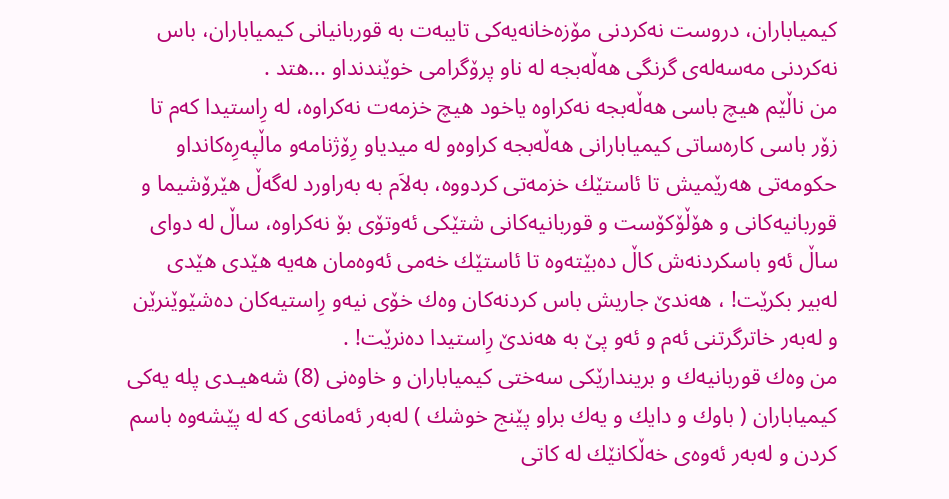كیمیاباران، دروست نه‌كردنی مۆزه‌خانه‌یه‌كی تایبه‌ت به‌ قوربانیانی كیمیاباران، باس نه‌كردنی مه‌سه‌له‌ی گرنگی هه‌ڵه‌بجه‌ له‌ ناو پرۆگرامی خوێندنداو ...هتد .
من ناڵێم هیچ باسی هه‌ڵه‌بجه‌ نه‌كراوه‌ یاخود هیچ خزمه‌ت نه‌كراوه‌، له‌ رِاستیدا كه‌م تا زۆر باسی كاره‌ساتی كیمیابارانی هه‌ڵه‌بجه‌ كراوه‌و له‌ میدیاو رِۆژنامه‌و ماڵپه‌رِه‌كانداو حكومه‌تی هه‌رێمیش تا ئاستێك خزمه‌تی كردووه‌، به‌لاَم به‌ به‌راورد له‌گه‌ڵ هێرۆشیما و قوربانیه‌كانی و هۆڵۆكۆست و قوربانیه‌كانی شتێكی ئه‌وتۆی بۆ نه‌كراوه‌، ساڵ له‌ دوای ساڵ ئه‌و باسكردنه‌ش كاڵ ده‌بێته‌وه‌ تا ئاستێك خه‌می ئه‌وه‌مان هه‌یه‌ هێدی هێدی له‌بیر بكرێت! ، هه‌ندێ جاریش باس كردنه‌كان وه‌ك خۆی نیه‌و رِاستیه‌كان ده‌شێوێنرێن و له‌به‌ر خاترگرتنی ئه‌م و ئه‌و پێ به‌ هه‌ندێ رِاستیدا ده‌نرێت! .
من وه‌ك قوربانیه‌ك و بریندارێكی سه‌ختی كیمیاباران و خاوه‌نی (8) شه‌هیـدی پله‌ یه‌كی كیمیاباران ( باوك و دایك و یه‌ك براو پێنج خوشك ) له‌به‌ر ئه‌مانه‌ی كه‌ له‌ پێشه‌وه‌ باسم كردن و له‌به‌ر ئه‌وه‌ی خه‌ڵكانێك له‌ كاتی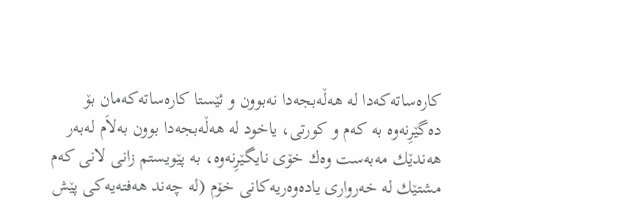كاره‌ساته‌كه‌دا له‌ هه‌ڵه‌بجه‌دا نه‌بوون و ئێستا كاره‌ساته‌كه‌مان بۆ ده‌گێرِنه‌وه‌ به‌ كه‌م و كورتی، یاخود له‌ هه‌ڵه‌بجه‌دا بوون به‌لاَم له‌به‌ر هه‌ندێك مه‌به‌ست وه‌ك خۆی نایگێرِنه‌وه‌، به‌ پێویستم زانی لانی كه‌م مشتێك له‌ خه‌رواری یاده‌وه‌ریه‌كانی خۆم (له‌ چه‌ند هه‌فته‌یه‌كی پێش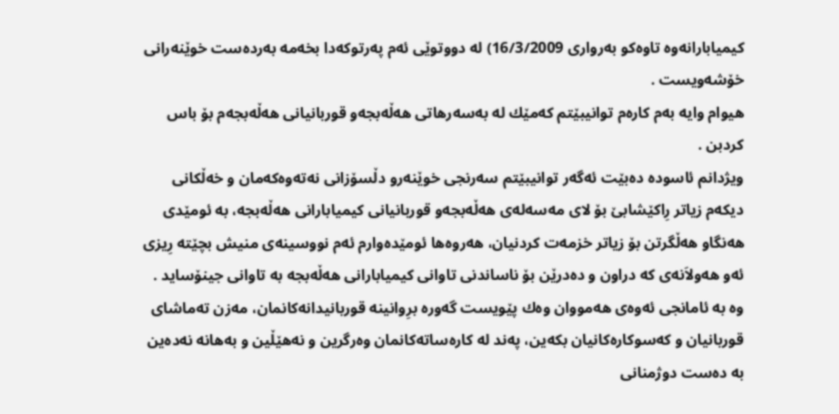كیمیابارانه‌وه‌ تاوه‌كو به‌رواری 16/3/2009) له‌ دووتوێی ئه‌م په‌رتوكه‌دا بخه‌مه‌ به‌رده‌ست خوێنه‌رانی خۆشه‌ویست .
هیوام وایه‌ به‌م كاره‌م توانیبێتم كه‌مێك له‌ به‌سه‌رهاتی هه‌ڵه‌بجه‌و قوربانیانی هه‌ڵه‌بجه‌م بۆ باس كردبن .
ویژدانم ئاسوده‌ ده‌بێت ئه‌گه‌ر توانیبێتم سه‌رنجی خوێنه‌رو دڵسۆزانی نه‌ته‌وه‌كه‌مان و خه‌ڵكانی دیكه‌م زیاتر رِاكێشابێ بۆ لای مه‌سه‌له‌ی هه‌ڵه‌بجه‌و قوربانیانی كیمیابارانی هه‌ڵه‌بجه‌، به‌ ئومێدی هه‌نگاو هه‌ڵگرتن بۆ زیاتر خزمه‌ت كردنیان، هه‌روه‌ها ئومێده‌وارم ئه‌م نووسینه‌ی منیش بچێته‌ رِیزی ئه‌و هه‌ولاَنه‌ی كه‌ دراون و ده‌درێن بۆ ناساندنی تاوانی كیمیابارانی هه‌ڵه‌بجه‌ به‌ تاوانی جینۆساید .
وه‌ به‌ ئامانجی ئه‌وه‌ی هه‌مووان وه‌ك پێویست گه‌وره‌ برِوانینه‌ قوربانیدانه‌كانمان، مه‌زن ته‌ماشای قوربانیان و كه‌سوكاره‌كانیان بكه‌ین، په‌ند له‌ كاره‌ساته‌كانمان وه‌رگرین و نه‌هێڵین و به‌هانه‌ نه‌ده‌ین به‌ ده‌ست دوژمنانی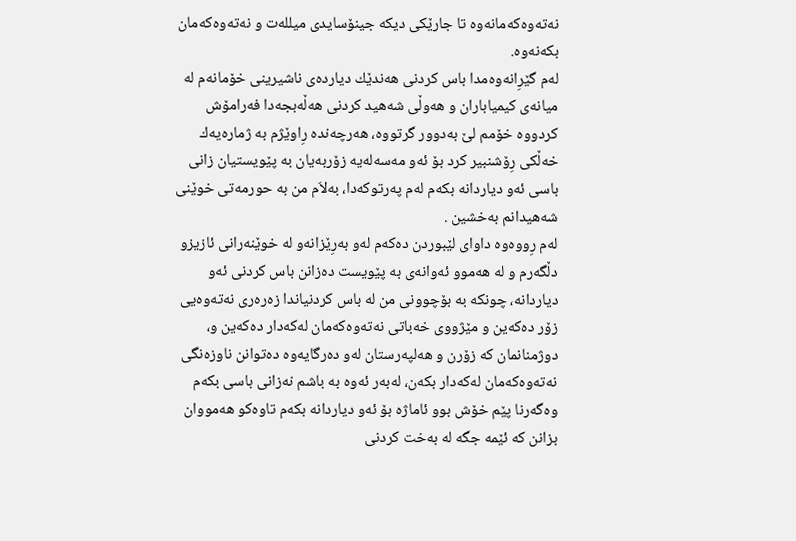نه‌ته‌وه‌كه‌مانه‌وه‌ تا جارێكی دیكه‌ جینۆسایدی میلله‌ت و نه‌ته‌وه‌كه‌مان بكه‌نه‌وه‌.
له‌م گێرِانه‌وه‌مدا باس كردنی هه‌ندێك دیارده‌ی ناشیرینی خۆمانه‌م له‌ میانه‌ی كیمیاباران و هه‌وڵی شه‌هید كردنی هه‌ڵه‌بجه‌دا فه‌رامۆش كردووه‌ خۆمم لێ به‌دوور گرتووه‌، هه‌رچه‌نده‌ رِاوێژم به‌ ژماره‌یه‌ك خه‌ڵكی رِۆشنبیر كرد بۆ ئه‌و مه‌سه‌له‌یه‌ زۆربه‌یان به‌ پێویستیان زانی باسی ئه‌و دیاردانه‌ بكه‌م له‌م په‌رتوكه‌دا، به‌لاَم من به‌ حورمه‌تی خوێنی شه‌هیدانم به‌خشین .
له‌م رِووه‌وه‌ داوای لێبوردن ده‌كه‌م له‌و به‌رِێزانه‌و له‌ خوێنه‌رانی ئازیزو دڵگه‌رم و له‌ هه‌موو ئه‌وانه‌ی به‌ پێویست ده‌زانن باس كردنی ئه‌و دیاردانه‌، چونكه‌ به‌ بۆچوونی من له‌ باس كردنیاندا زه‌ره‌ری نه‌ته‌وه‌یی زۆر ده‌كه‌ین و مێژووی خه‌باتی نه‌ته‌وه‌كه‌مان له‌كه‌دار ده‌كه‌ین و، دوژمنانمان كه‌ زۆرن و هه‌لپه‌رستان له‌و ده‌رگایه‌وه‌ ده‌توانن ناوزه‌نگی نه‌ته‌وه‌كه‌مان له‌كه‌دار بكه‌ن، له‌به‌ر ئه‌وه‌ به‌ باشم نه‌زانی باسی بكه‌م وه‌گه‌رنا پێم خۆش بوو ئاماژه‌ بۆ ئه‌و دیاردانه‌ بكه‌م تاوه‌كو هه‌مووان بزانن كه‌ ئێمه‌ جگه‌ له‌ به‌خت كردنی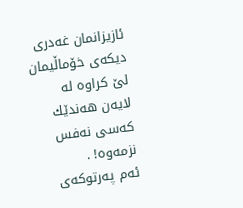ئازیزانمان غه‌دری دیكه‌ی خۆماڵیمان لێ كراوه‌ له‌ لایه‌ن هه‌ندێك كه‌سی نه‌فس نزمه‌وه‌! .
ئه‌م په‌رتوكه‌ی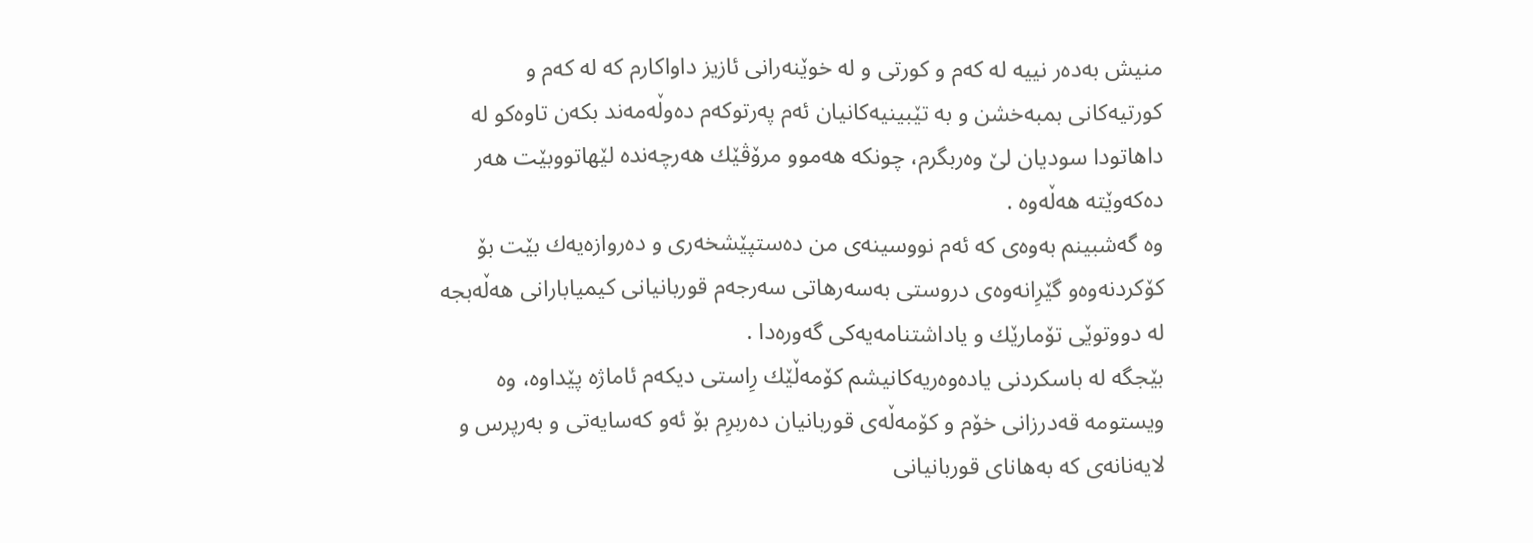منیش به‌ده‌ر نییه‌ له‌ كه‌م و كورتی و له‌ خوێنه‌رانی ئازیز داواكارم كه‌ له‌ كه‌م و كورتیه‌كانی بمبه‌خشن و به‌ تێبینیه‌كانیان ئه‌م په‌رتوكه‌م ده‌وڵه‌مه‌ند بكه‌ن تاوه‌كو له‌ داهاتودا سودیان لێ وه‌ربگرم، چونكه‌ هه‌موو مرۆڤێك هه‌رچه‌نده‌ لێهاتووبێت هه‌ر ده‌كه‌وێته‌ هه‌ڵه‌وه‌ .
وه‌ گه‌شبینم به‌وه‌ی كه‌ ئه‌م نووسینه‌ی من ده‌ستپێشخه‌ری و ده‌روازه‌یه‌ك بێت بۆ كۆكردنه‌وه‌و گێرِانه‌وه‌ی دروستی به‌سه‌رهاتی سه‌رجه‌م قوربانیانی كیمیابارانی هه‌ڵه‌بجه‌ له‌ دووتوێی تۆمارێك و یاداشتنامه‌یه‌كی گه‌وره‌دا .
بێجگه‌ له‌ باسكردنی یاده‌وه‌ریه‌كانیشم كۆمه‌ڵێك رِاستی دیكه‌م ئاماژه‌ پێداوه‌، وه‌ ویستومه‌ قه‌درزانی خۆم و كۆمه‌ڵه‌ی قوربانیان ده‌ربرِم بۆ ئه‌و كه‌سایه‌تی و به‌رپرس و لایه‌نانه‌ی كه‌ به‌هانای قوربانیانی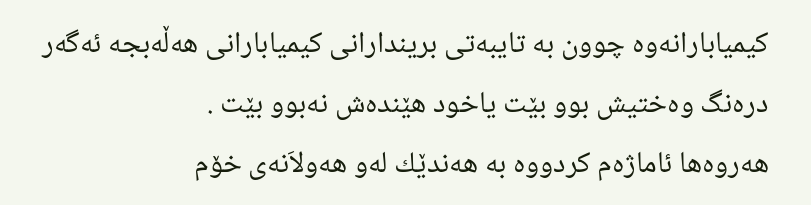كیمیابارانه‌وه‌ چوون به‌ تایبه‌تی بریندارانی كیمیابارانی هه‌ڵه‌بجه‌ ئه‌گه‌ر دره‌نگ وه‌ختیش بوو بێت یاخود هێنده‌ش نه‌بوو بێت .
هه‌روه‌ها ئاماژه‌م كردووه‌ به‌ هه‌ندێك له‌و هه‌ولاَنه‌ی خۆم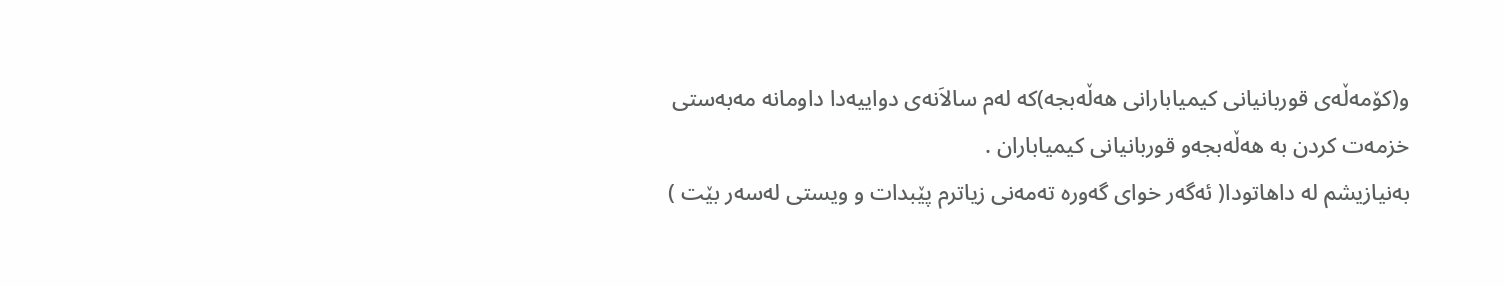و(كۆمه‌ڵه‌ی قوربانیانی كیمیابارانی هه‌ڵه‌بجه‌)كه‌ له‌م سالاَنه‌ی دواییه‌دا داومانه‌ مه‌به‌ستی خزمه‌ت كردن به‌ هه‌ڵه‌بجه‌و قوربانیانی كیمیاباران .
به‌نیازیشم له‌ داهاتودا( ئه‌گه‌ر خوای گه‌وره‌ ته‌مه‌نی زیاترم پێبدات و ویستی له‌سه‌ر بێت )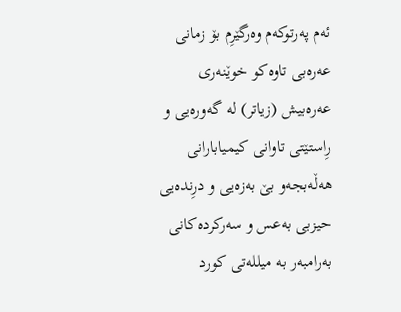ئه‌م په‌رتوكه‌م وه‌رگێرِم بۆ زمانی عه‌ره‌بی تاوه‌كو خوێنه‌ری عه‌ره‌بیش (زیاتر) له‌ گه‌وره‌یی و رِاستێتی تاوانی كیمیابارانی هه‌ڵه‌بجه‌و بێ به‌زه‌یی و درِنده‌یی حیزبی به‌عس و سه‌ركرده‌كانی به‌رامبه‌ر به‌ میلله‌تی كورد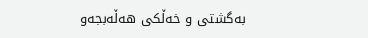به‌گشتی و خه‌ڵكی هه‌ڵه‌بجه‌و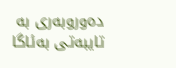ده‌وروبه‌ری به‌ تایبه‌تی به‌ئاگا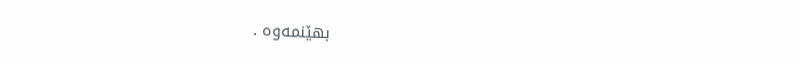بهێنمه‌وه‌ .